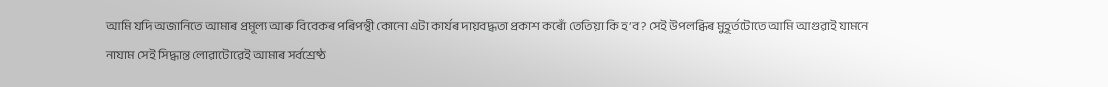আমি যদি অজানিতে আমাৰ প্ৰমূল্য আৰু বিবেকৰ পৰিপন্থী কোনো এটা কাৰ্যৰ দায়বদ্ধতা প্রকাশ কৰোঁ তেতিয়া কি হ’ব? সেই উপলব্ধিৰ মুহূৰ্তটোতে আমি আগুৱাই যামনে নাযাম সেই সিদ্ধান্ত লোৱাটোৱেই আমাৰ সৰ্বশ্রেষ্ঠ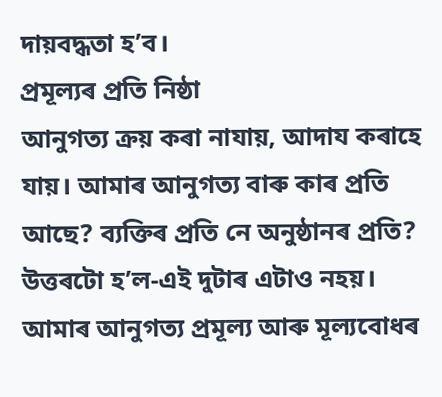দায়বদ্ধতা হ’ব।
প্ৰমূল্যৰ প্ৰতি নিষ্ঠা
আনুগত্য ক্ৰয় কৰা নাযায়, আদায কৰাহে যায়। আমাৰ আনুগত্য বাৰু কাৰ প্রতি আছে? ব্যক্তিৰ প্ৰতি নে অনুষ্ঠানৰ প্রতি? উত্তৰটো হ’ল-এই দুটাৰ এটাও নহয়। আমাৰ আনুগত্য প্রমূল্য আৰু মূল্যবোধৰ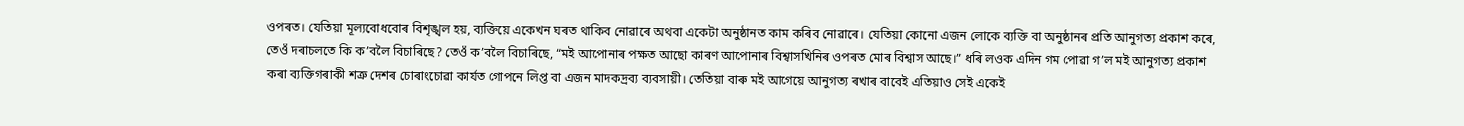ওপৰত। যেতিয়া মূল্যবোধবোৰ বিশৃঙ্খল হয়, ব্যক্তিয়ে একেখন ঘৰত থাকিব নোৱাৰে অথবা একেটা অনুষ্ঠানত কাম কৰিব নোৱাৰে। যেতিয়া কোনো এজন লোকে ব্যক্তি বা অনুষ্ঠানৰ প্ৰতি আনুগত্য প্রকাশ কৰে, তেওঁ দৰাচলতে কি ক’বলৈ বিচাৰিছে? তেওঁ ক’বলৈ বিচাৰিছে, “মই আপোনাৰ পক্ষত আছো কাৰণ আপোনাৰ বিশ্বাসখিনিৰ ওপৰত মোৰ বিশ্বাস আছে।” ধৰি লওক এদিন গম পোৱা গ’ল মই আনুগত্য প্রকাশ কৰা ব্যক্তিগৰাকী শত্রু দেশৰ চোৰাংচোৱা কার্যত গোপনে লিপ্ত বা এজন মাদকদ্রব্য ব্যবসায়ী। তেতিয়া বাৰু মই আগেয়ে আনুগত্য ৰখাৰ বাবেই এতিয়াও সেই একেই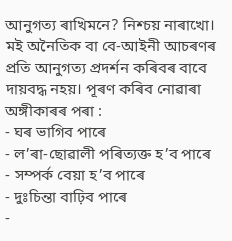আনুগত্য ৰাখিমনে? নিশ্চয় নাৰাখো। মই অনৈতিক বা বে-আইনী আচৰণৰ প্রতি আনুগত্য প্রদর্শন কৰিবৰ বাবে দায়বদ্ধ নহয়। পূৰণ কৰিব নোৱাৰা অঙ্গীকাৰৰ পৰা :
- ঘৰ ভাগিব পাৰে
- ল’ৰা-ছোৱালী পৰিত্যক্ত হ’ব পাৰে
- সম্পর্ক বেয়া হ’ব পাৰে
- দুঃচিন্তা বাঢ়িব পাৰে
-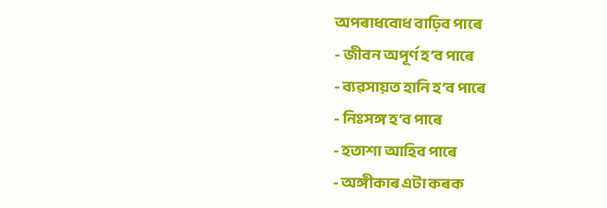অপৰাধবোধ বাঢ়িব পাৰে
- জীবন অপূর্ণ হ’ব পাৰে
- ব্যৱসায়ত হানি হ’ব পাৰে
- নিঃসঙ্গ হ’ব পাৰে
- হতাশা আহিব পাৰে
- অঙ্গীকাৰ এটা কৰক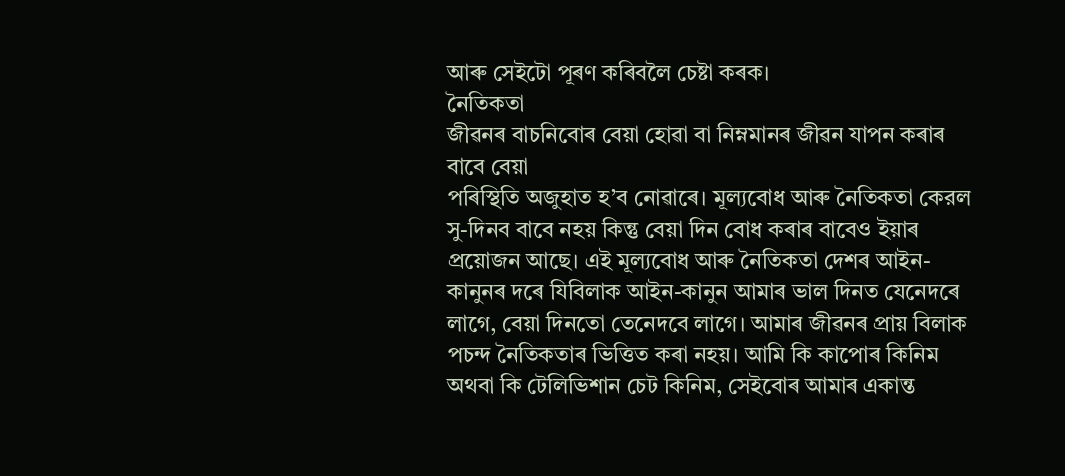আৰু সেইটো পূৰণ কৰিবলৈ চেষ্টা কৰক।
নৈতিকতা
জীৱনৰ বাচনিবোৰ বেয়া হোৱা বা নিম্নমানৰ জীৱন যাপন কৰাৰ বাবে বেয়া
পৰিস্থিতি অজুহাত হ’ব নোৱাৰে। মূল্যবোধ আৰু নৈতিকতা কেরল সু-দিনব বাবে নহয় কিন্তু বেয়া দিন বোধ কৰাৰ বাবেও ইয়াৰ প্রয়োজন আছে। এই মূল্যবোধ আৰু নৈতিকতা দেশৰ আইন-কানুনৰ দৰে যিবিলাক আইন-কানুন আমাৰ ভাল দিনত যেনেদৰে লাগে, বেয়া দিনতো তেনেদবে লাগে। আমাৰ জীৱনৰ প্রায় বিলাক পচন্দ নৈতিকতাৰ ভিত্তিত কৰা নহয়। আমি কি কাপোৰ কিনিম অথবা কি টেলিভিশান চেট কিনিম, সেইবোৰ আমাৰ একান্ত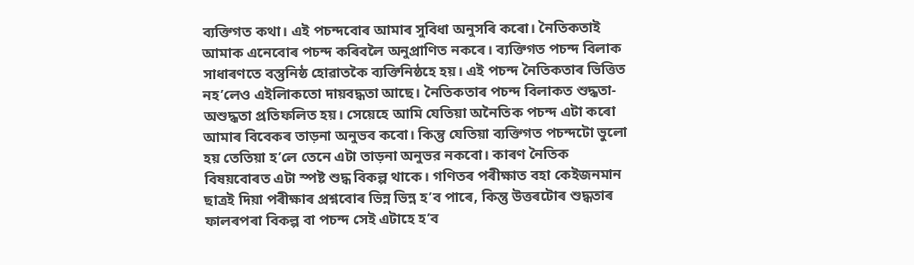ব্যক্তিগত কথা। এই পচন্দবোৰ আমাৰ সুবিধা অনুসৰি কৰো। নৈতিকতাই আমাক এনেবোৰ পচন্দ কৰিবলৈ অনুপ্রাণিত নকৰে। ব্যক্তিগত পচন্দ বিলাক সাধাৰণতে বস্তুনিষ্ঠ হোৱাতকৈ ব্যক্তিনিষ্ঠহে হয়। এই পচন্দ নৈতিকতাৰ ভিত্তিত নহ’লেও এইলিাকতো দায়বদ্ধতা আছে। নৈতিকতাৰ পচন্দ বিলাকত শুদ্ধতা-অশুদ্ধতা প্রতিফলিত হয়। সেয়েহে আমি যেতিয়া অনৈতিক পচন্দ এটা কৰো আমাৰ বিবেকৰ তাড়না অনুভব কবো। কিন্তু যেতিয়া ব্যক্তিগত পচন্দটো ভুলো হয় তেতিয়া হ’লে তেনে এটা তাড়না অনুভর নকবো। কাৰণ নৈতিক বিষয়বোৰত এটা স্পষ্ট শুদ্ধ বিকল্প থাকে। গণিতৰ পৰীক্ষাত বহা কেইজনমান ছাত্রই দিয়া পৰীক্ষাৰ প্ৰশ্নবোৰ ভিন্ন ভিন্ন হ’ব পাৰে, কিন্তু উত্তৰটোৰ শুদ্ধতাৰ ফালৰপৰা বিকল্প বা পচন্দ সেই এটাহে হ’ব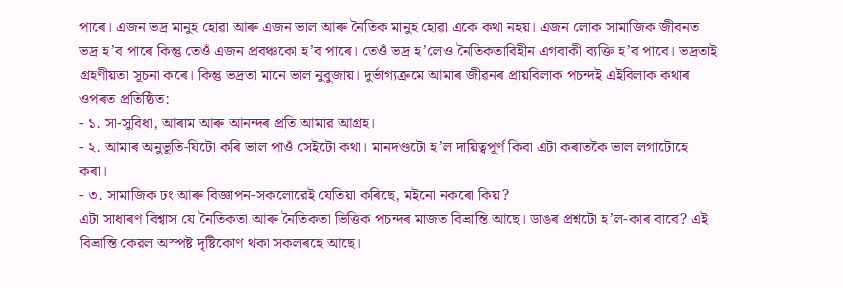পাৰে। এজন ভদ্র মানুহ হোৱা আৰু এজন ভাল আৰু নৈতিক মানুহ হোৱা একে কথা নহয়। এজন লোক সামাজিক জীবনত ভদ্র হ’ব পাৰে কিন্তু তেওঁ এজন প্রবঞ্চকো হ’ব পাৰে। তেওঁ ভদ্র হ’লেও নৈতিকতাবিহীন এগবাকী ব্যক্তি হ’ব পাবে। ভদ্রতাই গ্রহণীয়তা সূচনা কৰে। কিন্তু ভদ্রতা মানে ভাল নুবুজায়। দুর্ভাগ্যক্রমে আমাৰ জীৱনৰ প্রায়বিলাক পচন্দই এইবিলাক কথাৰ ওপৰত প্রতিষ্ঠিত:
- ১. সা-সুবিধা, আৰাম আৰু আনন্দৰ প্রতি আমার আগ্রহ।
- ২. আমাৰ অনুভূতি-যিটো কৰি ভাল পাওঁ সেইটো কথা। মানদণ্ডটো হ’ল দায়িত্বপূর্ণ কিবা এটা কৰাতকৈ ভাল লগাটোহে কৰা।
- ৩. সামাজিক ঢং আৰু বিজ্ঞাপন-সকলোরেই যেতিয়া কৰিছে, মইনো নকৰো কিয়?
এটা সাধাৰণ বিশ্বাস যে নৈতিকতা আৰু নৈতিকতা ভিত্তিক পচন্দৰ মাজত বিভ্রান্তি আছে। ডাঙৰ প্রশ্নটো হ’ল-কাৰ বাবে? এই বিভ্রান্তি কেরল অস্পষ্ট দৃষ্টিকোণ থকা সকলৰহে আছে।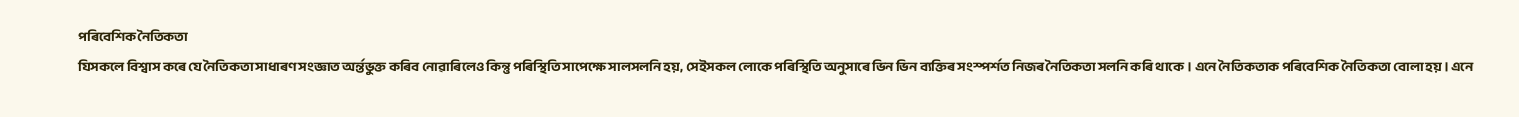পৰিবেশিক নৈতিকতা
যিসকলে বিশ্বাস কৰে যে নৈতিকতা সাধাৰণ সংজ্ঞাত অর্ন্তভুক্ত কৰিব নোৱাৰিলেও কিন্তু পৰিস্থিতি সাপেক্ষে সালসলনি হয়, সেইসকল লোকে পৰিস্থিতি অনুসাৰে ভিন ভিন ব্যক্তিৰ সংস্পৰ্শত নিজৰ নৈতিকতা সলনি কৰি থাকে। এনে নৈতিকতাক পৰিবেশিক নৈতিকতা বোলা হয়। এনে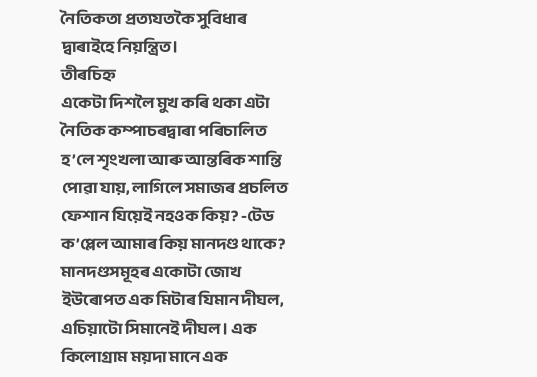নৈতিকতা প্রত্যযতকৈ সুবিধাৰ দ্বাৰাইহে নিয়ন্ত্রিত।
তীৰচিহ্ন
একেটা দিশলৈ মুখ কৰি থকা এটা নৈতিক কম্পাচৰদ্বাৰা পৰিচালিত হ’লে শৃংখলা আৰু আন্তৰিক শান্তি পোৱা যায়, লাগিলে সমাজৰ প্রচলিত ফেশান যিয়েই নহওক কিয়? -টেড ক’প্লেল আমাৰ কিয় মানদণ্ড থাকে? মানদণ্ডসমূহৰ একোটা জোখ ইউৰোপত এক মিটাৰ যিমান দীঘল, এচিয়াটো সিমানেই দীঘল। এক কিলোগ্রাম ময়দা মানে এক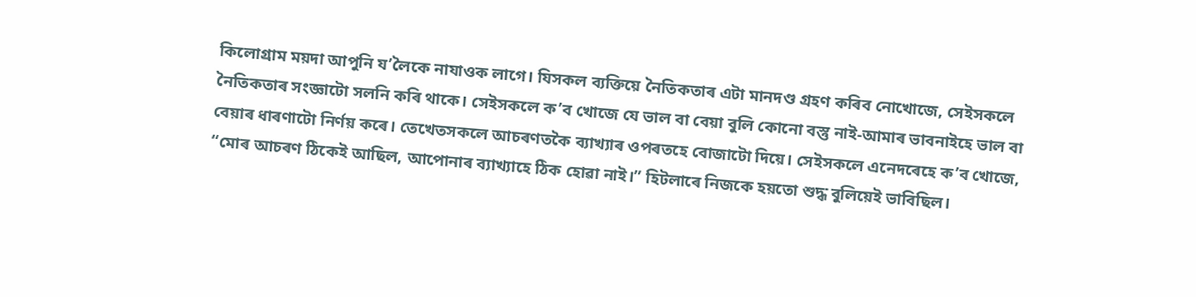কিলোগ্রাম ময়দা আপুনি য’লৈকে নাযাওক লাগে। যিসকল ব্যক্তিয়ে নৈতিকতাৰ এটা মানদণ্ড গ্রহণ কৰিব নোখোজে, সেইসকলে নৈতিকতাৰ সংজ্ঞাটো সলনি কৰি থাকে। সেইসকলে ক’ব খোজে যে ভাল বা বেয়া বুলি কোনো বস্তু নাই-আমাৰ ভাবনাইহে ভাল বা বেয়াৰ ধাৰণাটো নিৰ্ণয় কৰে। তেখেতসকলে আচৰণতকৈ ব্যাখ্যাৰ ওপৰতহে বোজাটো দিয়ে। সেইসকলে এনেদৰেহে ক’ব খোজে, “মোৰ আচৰণ ঠিকেই আছিল, আপোনাৰ ব্যাখ্যাহে ঠিক হোৱা নাই।” হিটলাৰে নিজকে হয়তো শুদ্ধ বুলিয়েই ভাবিছিল।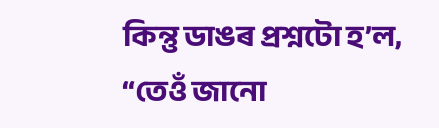কিন্তু ডাঙৰ প্রশ্নটো হ’ল, “তেওঁ জানো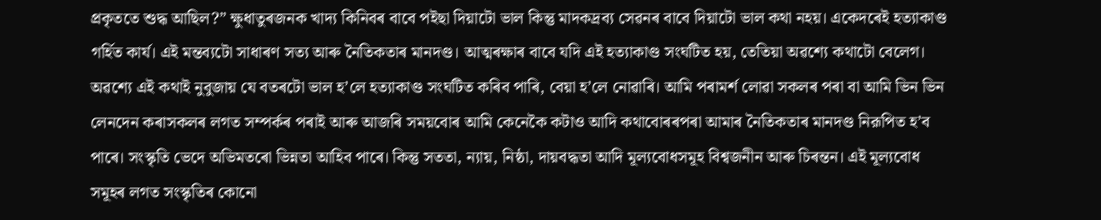প্রকৃততে শুদ্ধ আছিল?” ক্ষুধাতুৰজনক খাদ্য কিনিবৰ বাবে পইছা দিয়াটো ভাল কিন্তু মাদকদ্রব্য সেৱনৰ বাবে দিয়াটো ভাল কথা নহয়। একেদৰেই হত্যাকাণ্ড গর্হিত কার্য। এই মন্তব্যটো সাধাৰণ সত্য আৰু নৈতিকতাৰ মানদণ্ড। আত্মৰক্ষাৰ বাবে যদি এই হত্যাকাণ্ড সংঘটিত হয়, তেতিয়া অৱশ্যে কথাটো বেলেগ। অৱশ্যে এই কথাই নুবুজায় যে বতৰটো ভাল হ’লে হত্যাকাণ্ড সংঘটিত কৰিব পাৰি, বেয়া হ’লে নোৱাৰি। আমি পৰামৰ্শ লোৱা সকলৰ পৰা বা আমি ভিন ভিন লেনদেন কৰাসকলৰ লগত সম্পৰ্কৰ পৰাই আৰু আজৰি সময়বোৰ আমি কেনেকৈ কটাও আদি কথাবোৰৰপৰা আমাৰ নৈতিকতাৰ মানদণ্ড নিরূপিত হ’ব পাৰে। সংস্কৃতি ভেদে অভিমতৰো ভিন্নতা আহিব পাৰে। কিন্তু সততা, ন্যায়, নিষ্ঠা, দায়বদ্ধতা আদি মূল্যবোধসমূহ বিশ্বজনীন আৰু চিৰন্তন। এই মূল্যবোধ সমূহৰ লগত সংস্কৃতিৰ কোনো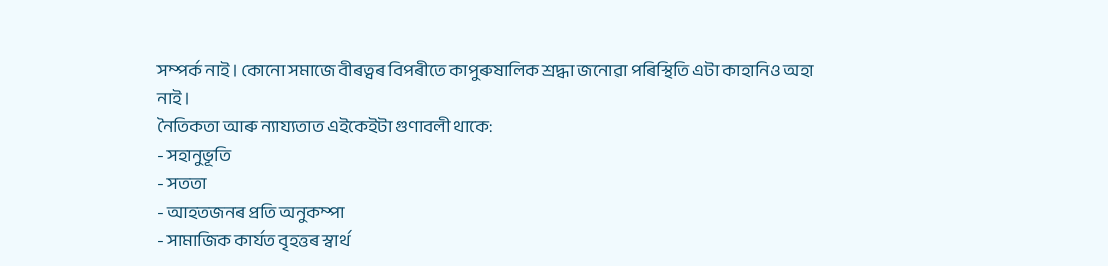সম্পর্ক নাই। কোনো সমাজে বীৰত্বৰ বিপৰীতে কাপুৰুষালিক শ্রদ্ধা জনোৱা পৰিস্থিতি এটা কাহানিও অহা নাই।
নৈতিকতা আৰু ন্যায্যতাত এইকেইটা গুণাবলী থাকে:
- সহানুভূতি
- সততা
- আহতজনৰ প্ৰতি অনুকম্পা
- সামাজিক কাৰ্যত বৃহত্তৰ স্বাৰ্থ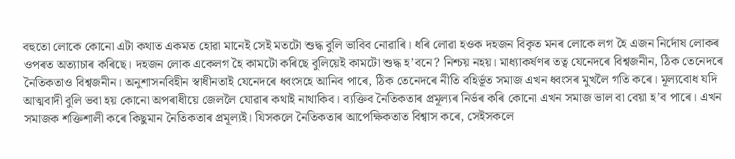বহুতো লোকে কোনো এটা কথাত একমত হোৱা মানেই সেই মতটো শুদ্ধ বুলি ভাবিব নোৱাৰি। ধৰি লোৱা হওক দহজন বিকৃত মনৰ লোকে লগ হৈ এজন নির্দোষ লোকৰ ওপৰত অত্যাচাৰ কৰিছে। দহজন লোক একেলগ হৈ কামটো কৰিছে বুলিয়েই কামটো শুদ্ধ হ’বনে? নিশ্চয় নহয়। মাধ্যাকৰ্ষণৰ তত্ব যেনেদৰে বিশ্বজনীন, ঠিক তেনেদৰে নৈতিকতাও বিশ্বজনীন। অনুশাসনবিহীন স্বাধীনতাই যেনেদৰে ধ্বংসহে আনিব পাৰে, ঠিক তেনেদৰে নীতি বহির্ভূত সমাজ এখন ধ্বংসৰ মুখলৈ গতি কৰে। মূল্যবোধ যদি আত্মবাদী বুলি ভবা হয় কোনো অপৰাধীয়ে জেললৈ যোৱাৰ কথাই নাথাকিব। ব্যক্তিব নৈতিকতাৰ প্ৰমূল্যৰ নিৰ্ভৰ কৰি কোনো এখন সমাজ ভাল বা বেয়া হ’ব পাৰে। এখন সমাজক শক্তিশালী কৰে কিছুমান নৈতিকতাৰ প্ৰমূল্যই। যিসকলে নৈতিকতাৰ আপেক্ষিকতাত বিশ্বাস কৰে, সেইসকলে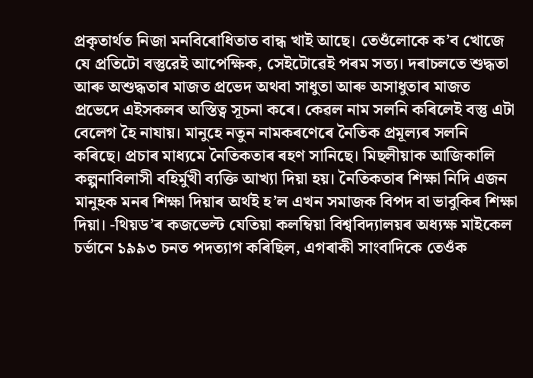প্রকৃতাৰ্থত নিজা মনবিৰোধিতাত বান্ধ খাই আছে। তেওঁলোকে ক’ব খোজে যে প্রতিটো বস্তুরেই আপেক্ষিক, সেইটোৱেই পৰম সত্য। দৰাচলতে শুদ্ধতা আৰু অশুদ্ধতাৰ মাজত প্রভেদ অথবা সাধুতা আৰু অসাধুতাৰ মাজত প্রভেদে এইসকলৰ অস্তিত্ব সূচনা কৰে। কেৱল নাম সলনি কৰিলেই বস্তু এটা বেলেগ হৈ নাযায়। মানুহে নতুন নামকৰণেৰে নৈতিক প্ৰমূল্যৰ সলনি কৰিছে। প্ৰচাৰ মাধ্যমে নৈতিকতাৰ ৰহণ সানিছে। মিছলীয়াক আজিকালি কল্পনাবিলাসী বহির্মুখী ব্যক্তি আখ্যা দিয়া হয়। নৈতিকতাৰ শিক্ষা নিদি এজন মানুহক মনৰ শিক্ষা দিয়াৰ অর্থই হ’ল এখন সমাজক বিপদ বা ভাবুকিৰ শিক্ষা দিয়া। -থিয়ড’ৰ কজভেল্ট যেতিয়া কলম্বিয়া বিশ্ববিদ্যালয়ৰ অধ্যক্ষ মাইকেল চর্ভানে ১৯৯৩ চনত পদত্যাগ কৰিছিল, এগৰাকী সাংবাদিকে তেওঁক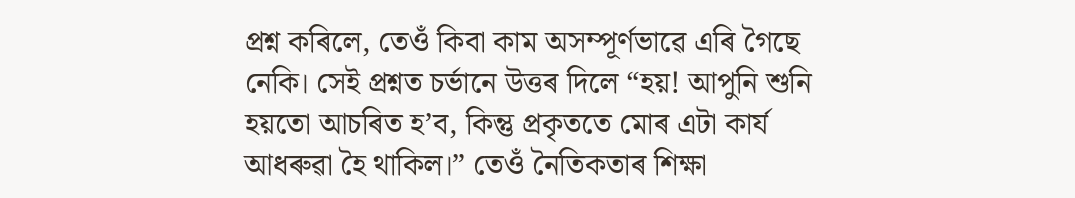প্রশ্ন কৰিলে, তেওঁ কিবা কাম অসম্পূর্ণভাৱে এৰি গৈছে নেকি। সেই প্রশ্নত চর্ভানে উত্তৰ দিলে “হয়! আপুনি শুনি হয়তো আচৰিত হ’ব, কিন্তু প্রকৃততে মোৰ এটা কার্য আধৰুৱা হৈ থাকিল।” তেওঁ নৈতিকতাৰ শিক্ষা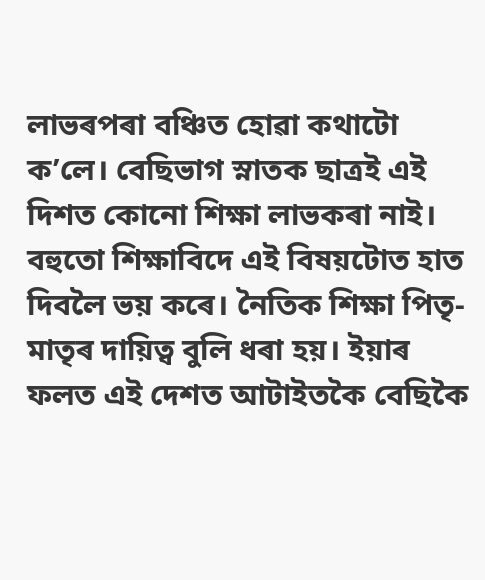লাভৰপৰা বঞ্চিত হোৱা কথাটো ক’লে। বেছিভাগ স্নাতক ছাত্রই এই দিশত কোনো শিক্ষা লাভকৰা নাই। বহুতো শিক্ষাবিদে এই বিষয়টোত হাত দিবলৈ ভয় কৰে। নৈতিক শিক্ষা পিতৃ-মাতৃৰ দায়িত্ব বুলি ধৰা হয়। ইয়াৰ ফলত এই দেশত আটাইতকৈ বেছিকৈ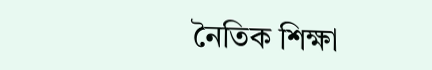নৈতিক শিক্ষা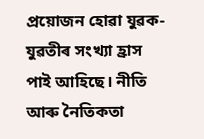প্রয়োজন হোৱা যুৱক-যুৱতীৰ সংখ্যা হ্রাস পাই আহিছে। নীতি আৰু নৈতিকতা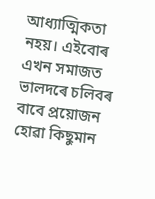আধ্যাত্মিকতা নহয়। এইবোৰ এখন সমাজত ভালদৰে চলিবৰ বাবে প্ৰয়োজন হোৱা কিছুমান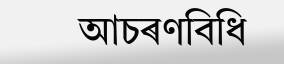আচৰণবিধি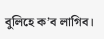বুলিহে ক’ব লাগিব।